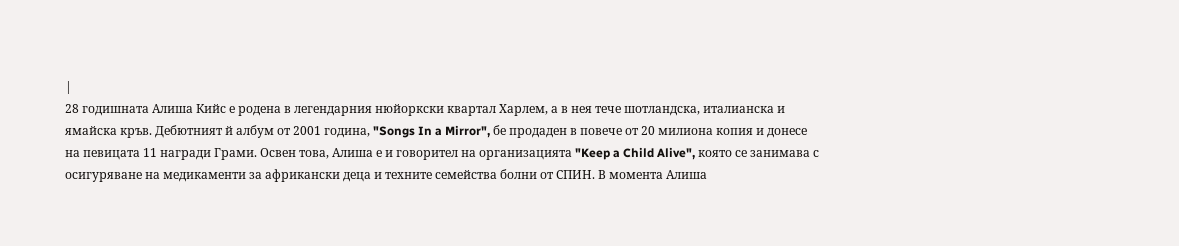|
28 годишната Алиша Кийс е родена в легендарния нюйоркски квартал Харлем, а в нея тече шотландска, италианска и ямайска кръв. Дебютният й албум от 2001 година, "Songs In a Mirror", бе продаден в повече от 20 милиона копия и донесе на певицата 11 награди Грами. Освен това, Алиша е и говорител на организацията "Keep a Child Alive", която се занимава с осигуряване на медикаменти за африкански деца и техните семейства болни от СПИН. В момента Алиша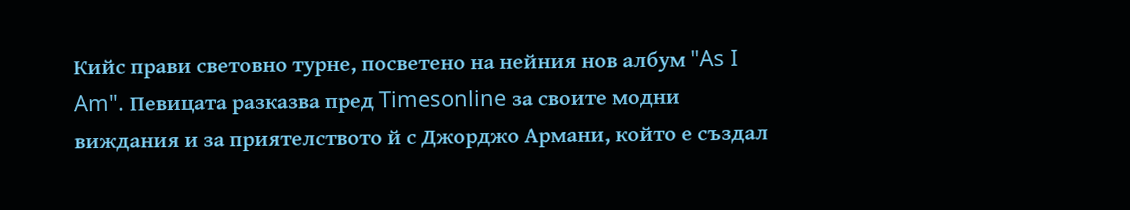Кийс прави световно турне, посветено на нейния нов албум "As I Am". Певицата разказва пред Timesonline за своите модни виждания и за приятелството й с Джорджо Армани, който е създал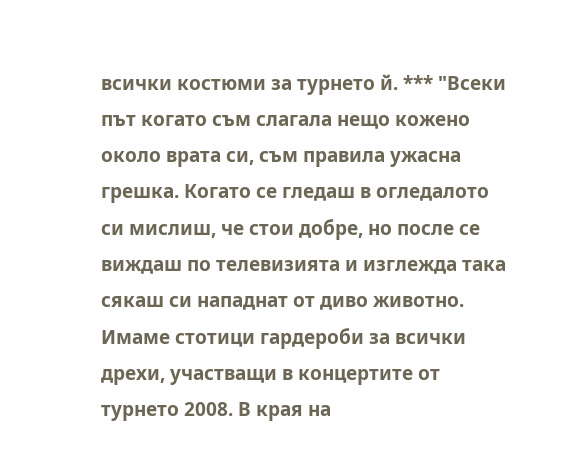всички костюми за турнето й. *** "Всеки път когато съм слагала нещо кожено около врата си, съм правила ужасна грешка. Когато се гледаш в огледалото си мислиш, че стои добре, но после се виждаш по телевизията и изглежда така сякаш си нападнат от диво животно. Имаме стотици гардероби за всички дрехи, участващи в концертите от турнето 2008. В края на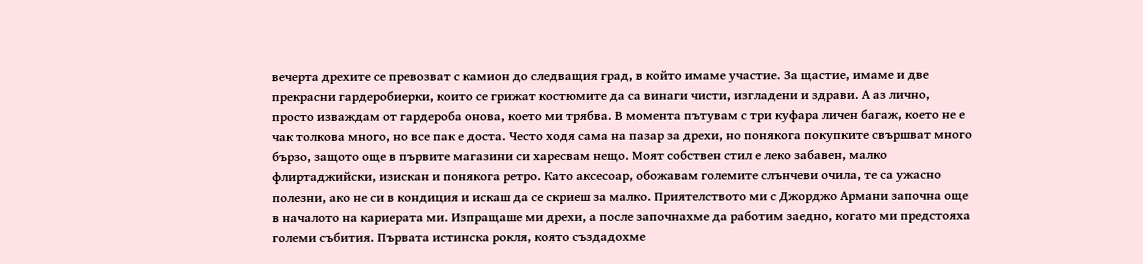вечерта дрехите се превозват с камион до следващия град, в който имаме участие. За щастие, имаме и две прекрасни гардеробиерки, които се грижат костюмите да са винаги чисти, изгладени и здрави. А аз лично, просто изваждам от гардероба онова, което ми трябва. В момента пътувам с три куфара личен багаж, което не е чак толкова много, но все пак е доста. Често ходя сама на пазар за дрехи, но понякога покупките свършват много бързо, защото още в първите магазини си харесвам нещо. Моят собствен стил е леко забавен, малко флиртаджийски, изискан и понякога ретро. Като аксесоар, обожавам големите слънчеви очила, те са ужасно полезни, ако не си в кондиция и искаш да се скриеш за малко. Приятелството ми с Джорджо Армани започна още в началото на кариерата ми. Изпращаше ми дрехи, а после започнахме да работим заедно, когато ми предстояха големи събития. Първата истинска рокля, която създадохме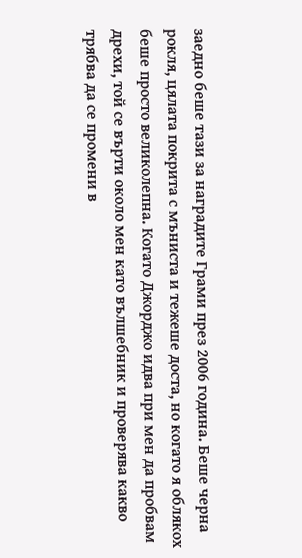заедно беше тази за наградите Грами през 2006 година. Беше черна рокля, цялата покрита с мъниста и тежеше доста, но когато я облякох беше просто великолепна. Когато Джорджо идва при мен да пробвам дрехи, той се върти около мен като вълшебник и проверява какво трябва да се промени в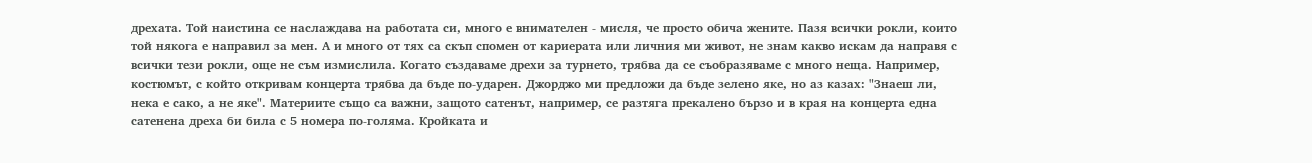дрехата. Той наистина се наслаждава на работата си, много е внимателен - мисля, че просто обича жените. Пазя всички рокли, които той някога е направил за мен. А и много от тях са скъп спомен от кариерата или личния ми живот, не знам какво искам да направя с всички тези рокли, още не съм измислила. Когато създаваме дрехи за турнето, трябва да се съобразяваме с много неща. Например, костюмът, с който откривам концерта трябва да бъде по-ударен. Джорджо ми предложи да бъде зелено яке, но аз казах: "Знаеш ли, нека е сако, а не яке". Материите също са важни, защото сатенът, например, се разтяга прекалено бързо и в края на концерта една сатенена дреха би била с 5 номера по-голяма. Кройката и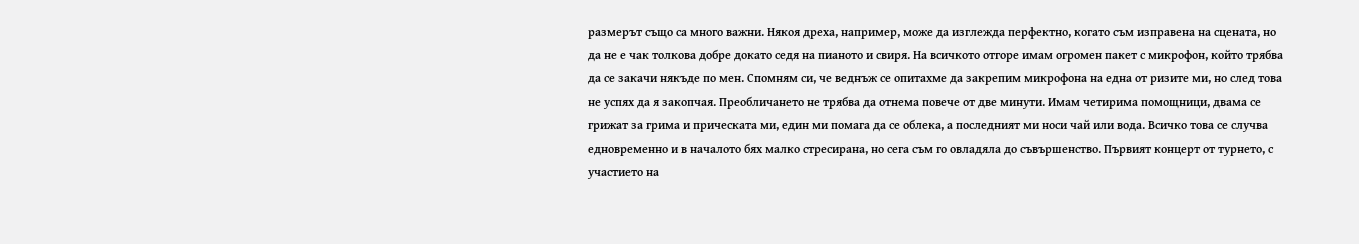размерът също са много важни. Някоя дреха, например, може да изглежда перфектно, когато съм изправена на сцената, но да не е чак толкова добре докато седя на пианото и свиря. На всичкото отгоре имам огромен пакет с микрофон, който трябва да се закачи някъде по мен. Спомням си, че веднъж се опитахме да закрепим микрофона на една от ризите ми, но след това не успях да я закопчая. Преобличането не трябва да отнема повече от две минути. Имам четирима помощници, двама се грижат за грима и прическата ми, един ми помага да се облека, а последният ми носи чай или вода. Всичко това се случва едновременно и в началото бях малко стресирана, но сега съм го овладяла до съвършенство. Първият концерт от турнето, с участието на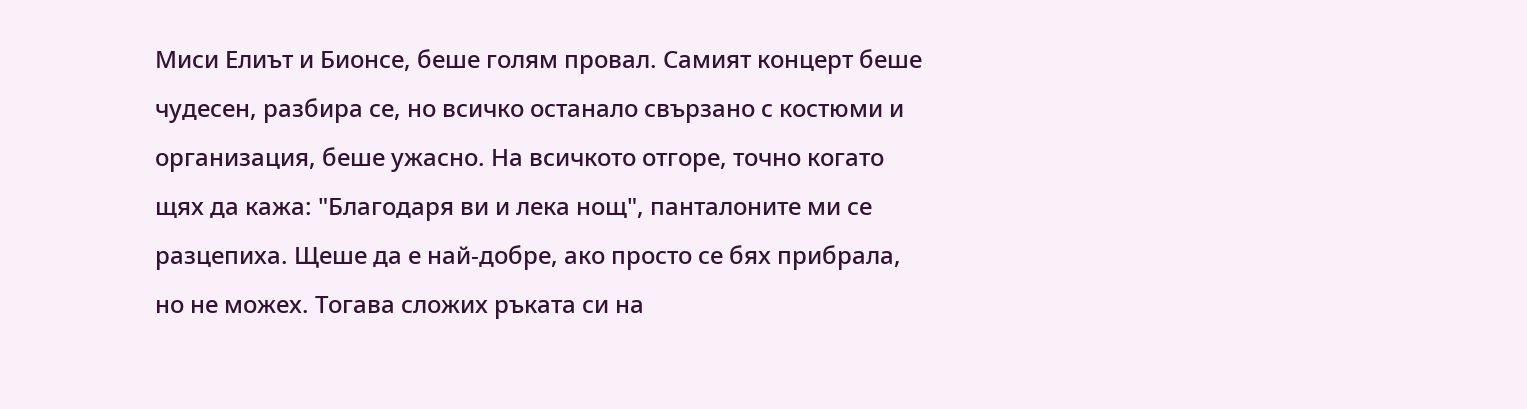Миси Елиът и Бионсе, беше голям провал. Самият концерт беше чудесен, разбира се, но всичко останало свързано с костюми и организация, беше ужасно. На всичкото отгоре, точно когато щях да кажа: "Благодаря ви и лека нощ", панталоните ми се разцепиха. Щеше да е най-добре, ако просто се бях прибрала, но не можех. Тогава сложих ръката си на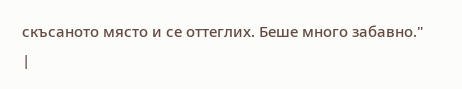скъсаното място и се оттеглих. Беше много забавно."
|